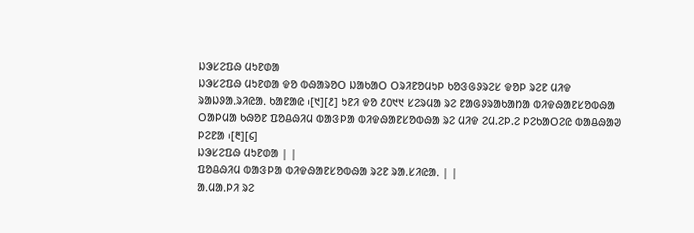ᱡᱳᱥᱮᱯᱷ ᱢᱩᱱᱰᱟ
ᱡᱳᱥᱮᱯᱷ ᱢᱩᱱᱰᱟ ᱫᱚ ᱵᱷᱟᱨᱚᱛ ᱡᱟᱠᱟᱛ ᱛᱨᱤᱱᱚᱢᱩᱞ ᱠᱚᱝᱜᱽᱨᱮᱥ ᱫᱚᱞ ᱨᱮᱱ ᱢᱤᱫ ᱨᱟᱡᱽᱟᱹᱨᱤᱭᱟᱹ ᱠᱟᱱᱟᱭ ᱾[᱑][᱒] ᱩᱱᱤ ᱫᱚ ᱒᱐᱑᱑ ᱥᱮᱨᱢᱟ ᱨᱮ ᱱᱟᱜᱽᱨᱟᱠᱟᱴᱟ ᱵᱤᱫᱷᱟᱱᱥᱚᱵᱷᱟ ᱛᱟᱞᱢᱟ ᱠᱷᱚᱱ ᱯᱚᱪᱷᱤᱢ ᱵᱟᱝᱞᱟ ᱵᱤᱫᱷᱟᱱᱥᱚᱵᱷᱟ ᱨᱮ ᱢᱤᱫ ᱮᱢ.ᱮᱞ.ᱮ ᱞᱮᱠᱟᱛᱮᱭ ᱵᱟᱪᱷᱟᱣ ᱞᱮᱱᱟ ᱾[᱓][᱔]
ᱡᱳᱥᱮᱯᱷ ᱢᱩᱱᱰᱟ | |
ᱯᱚᱪᱷᱤᱢ ᱵᱟᱝᱞᱟ ᱵᱤᱫᱷᱟᱱᱥᱚᱵᱷᱟ ᱨᱮᱱ ᱨᱟᱹᱥᱤᱭᱟᱹ | |
ᱟᱹᱢᱟᱹᱞᱤ ᱨᱮ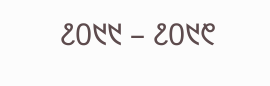᱒᱐᱑᱑ – ᱒᱐᱑᱖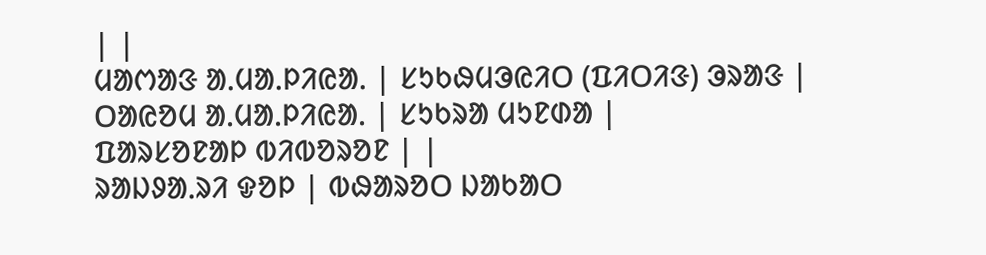| |
ᱢᱟᱬᱟᱝ ᱟᱹᱢᱟᱹᱞᱤᱭᱟᱹ | ᱥᱩᱠᱷᱢᱳᱭᱤᱛ (ᱯᱤᱛᱤᱝ) ᱳᱨᱟᱝ |
ᱛᱟᱭᱚᱢ ᱟᱹᱢᱟᱹᱞᱤᱭᱟᱹ | ᱥᱩᱠᱨᱟ ᱢᱩᱱᱰᱟ |
ᱯᱟᱨᱥᱚᱱᱟᱞ ᱵᱤᱵᱚᱨᱚᱱ | |
ᱨᱟᱡᱽᱟᱹᱨᱤ ᱫᱚᱞ | ᱵᱷᱟᱨᱚᱛ ᱡᱟᱠᱟᱛ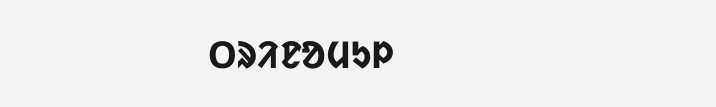ᱛᱨᱤᱱᱚᱢᱩᱞ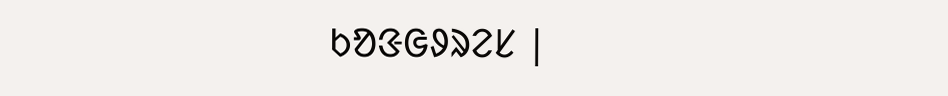ᱠᱚᱝᱜᱽᱨᱮᱥ |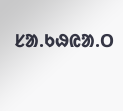ᱥᱟ.ᱠᱷᱭᱟ.ᱛ